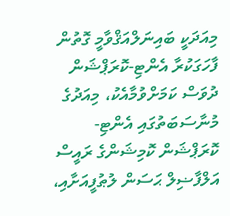މިއަދަކީ ބައިނަލްއަޤްވާމީ ގޮތުން ފާހަގަކުރާ އެންޓި-ކޮރަޕްޝަން ދުވަސް ކަމަށްވުމާއެކު، މިއަދުގެ މުނާސަބަތުގައި އެންޓި-ކޮރަޕްޝަން ކޮމިޝަންގެ ރައީސް އަލްފާޟިލް ޙަސަން ލުޠުފީއަށާއި،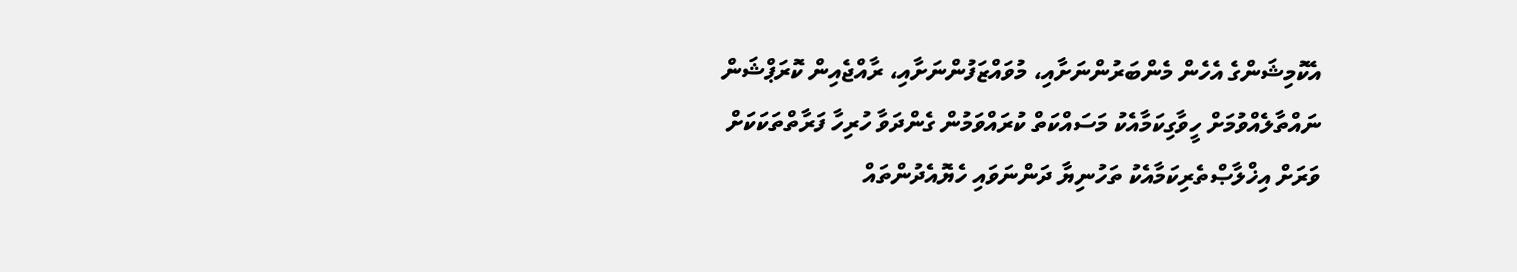އެކޮމިޝަންގެ އެހެން މެންބަރުންނަށާއި، މުވައްޒަފުންނަށާއި، ރާއްޖެއިން ކޮރަޕްޝަން ނައްތާލެއްވުމަށް ހީވާގިކަމާއެކު މަސައްކަތް ކުރައްވަމުން ގެންދަވާ ހުރިހާ ފަރާތްތަކަކަށް ވަރަށް އިޚްލާޞްތެރިކަމާއެކު ތަހުނިޔާ ދަންނަވައި ހެޔޮއެދުންތައް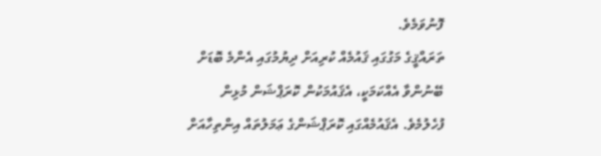ފޮނުވަމެވެ.
ތަރައްޤީގެ މަގުގައި ޤައުމެއް ކުރިއަށް ދިޔުމުގައި އެންމެ ބޮޑަށް ބޭނުންވާ އެއްކަމަކީ، އެޤައުމަކުން ކޮރަޕްޝަން މުޅިން ފުހެލުމެވެ. އެޤައުމެއްގައި ކޮރަޕްޝަންގެ ޢަމަލުތައް އިންތިހާއަށް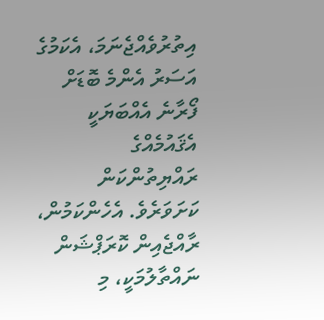އިތުރުވެއްޖެނަމަ، އެކަމުގެ އަސަރު އެންމެ ބޮޑަށް ފޯރާނެ އެއްބަޔަކީ އެޤައުމެއްގެ ރައްޔިތުންކަން ކަށަވަރެވެ. އެހެންކަމުން، ރާއްޖެއިން ކޮރަޕްޝަން ނައްތާލުމަކީ، މި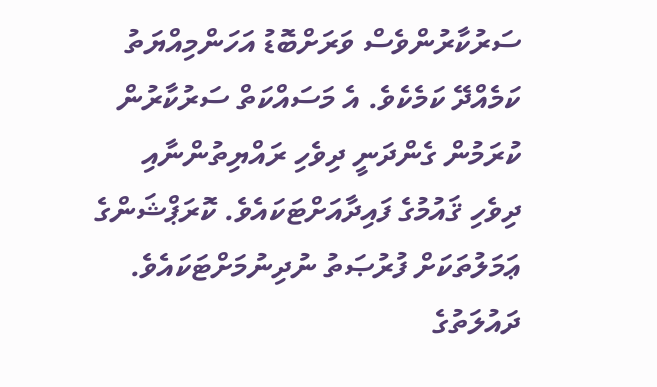ސަރުކާރުންވެސް ވަރަށްބޮޑު އަހަންމިއްޔަތު ކަމެއްދޭ ކަމެކެވެ. އެ މަސައްކަތް ސަރުކާރުން ކުރަމުން ގެންދަނީ ދިވެހި ރައްޔިތުންނާއި ދިވެހި ޤައުމުގެ ފައިދާއަށްޓަކައެވެ. ކޮރަޕްޝަންގެ ޢަމަލުތަކަށް ފުރުޞަތު ނުދިނުމަށްޓަކައެވެ.
ދައުލަތުގެ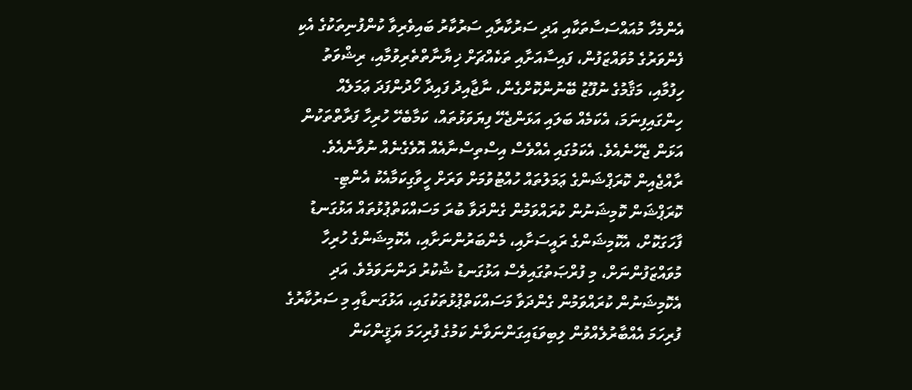އެންމެހާ މުއައްސަސާތަކާއި އަދި ސަރުކާރާއި ސަރުކާރު ބައިވެރިވާ ކުންފުނިތަކުގެ އެކި ފެންވަރުގެ މުވައްޒަފުން، ފައިސާއަށާއި ތަކެއްޗަށް ޚިޔާނާތްތެރިވުމާއި، ރިޝްވަތު ހިފުމާއި، މަޤާމުގެ ނުފޫޒު ބޭނުންކޮށްގެން، ނާޖާއިދު ފައިދާ ހޯދުންފަދަ ޢަމަލެއް ހިންގައިފިނަމަ، އެކަމެއް ބަލައި އަޅަންޖެހޭ ފިޔަވަޅުތައް، ކަމާބެހޭ ހުރިހާ ފަރާތްތަކުން އަޅަން ޖެހޭނެއެވެ. އެކަމުގައި އެއްވެސް އިސްތިސްނާއެއް އޮވެގެނެއް ނުވާނެއެވެ.
ރާއްޖެއިން ކޮރަޕްޝަންގެ ޢަމަލުތައް ހުއްޓުވުމަށް ވަރަށް ހީވާގިކަމާއެކު އެންޓި-ކޮރަޕްޝަން ކޮމިޝަނުން ކުރައްވަމުން ގެންދަވާ ބުރަ މަސައްކަތްޕުޅުތައް އަޅުގަނޑު ފާހަގަކޮށް، އެކޮމިޝަންގެ ރައީސަށާއި، މެންބަރުންނަށާއި، އެކޮމިޝަންގެ ހުރިހާ މުވައްޒަފުންނަށް، މި ފުރްޞަތުގައިވެސް އަޅުގަނޑު ޝުކުރު ދަންނަވަމެވެ. އަދި އެކޮމިޝަނުން ކުރައްވަމުން ގެންދަވާ މަސައްކަތްޕުޅުތަކުގައި، އަޅުގަނޑާއި މި ސަރުކާރުގެ ފުރިހަމަ އެއްބާރުލެއްވުން ލިބިވަޑައިގަންނަވާނެ ކަމުގެ ފުރިހަމަ ޔަޤީންކަން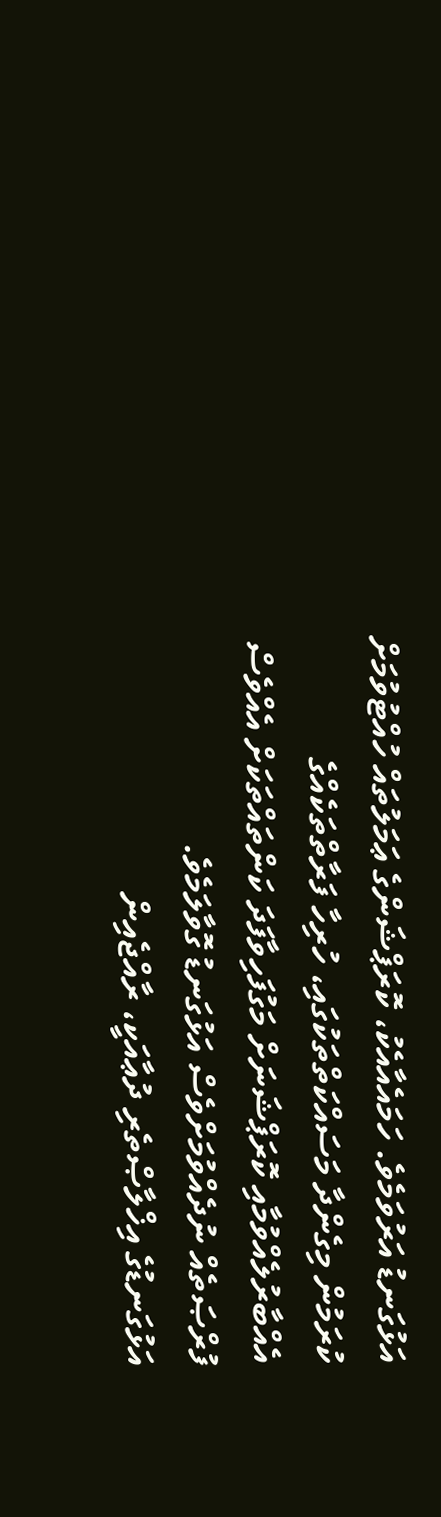އަޅުގަނޑު އަރުވަމެވެ. ހަމައެއާއެކު، ކޮރަޕްޝަންގެ ޢަމަލުތައް ހުއްޓުވުމަށް ކުރަމުން މިގެންދާ މަސައްކަތްތަކުގައި، ހުރިހާ ފަރާތްތަކެއްގެ އެއްބާރުލެއްވުމާއި ކޮރަޕްޝަނަށް މަގުފަހިވާފަދަ ކަންތައްތަކަށް އެއްވެސް ފުރްޞަތެއް ނުދެއްވުމަށްވެސް އަޅުގަނޑު ގޮވާލަމެވެ.
އަޅުގަނޑުގެ އިޚްލާޞްތެރި ދުޢާއަކީ، ރާއްޖެއިން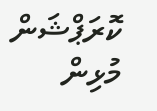ކޮރަޕްޝަން މުޅިން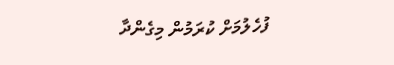ފުހެލުމަށް ކުރަމުން މިގެންދާ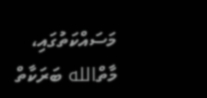މަސައްކަތުގައި، މާތްالله ބަރަކާތް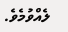ލެއްވުމެވެ.